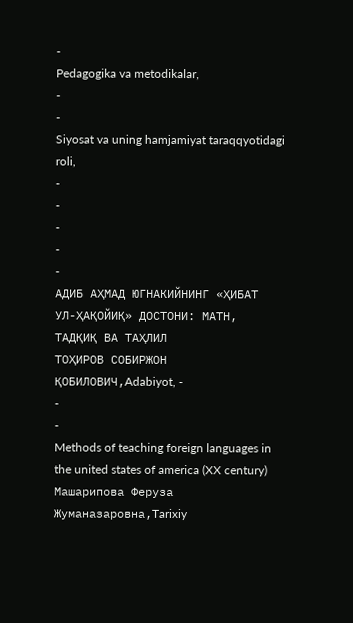-
Pedagogika va metodikalar,
-
-
Siyosat va uning hamjamiyat taraqqyotidagi roli,
-
-
-
-
-
АДИБ АҲМАД ЮГНАКИЙНИНГ «ҲИБАТ УЛ-ҲАҚОЙИҚ» ДОСТОНИ: МАТН, ТАДҚИҚ ВА ТАҲЛИЛ
ТОҲИРОВ СОБИРЖОН ҚОБИЛОВИЧ,Adabiyot, -
-
-
Methods of teaching foreign languages in the united states of america (XX century)
Машарипова Феруза Жуманазаровна,Tarixiy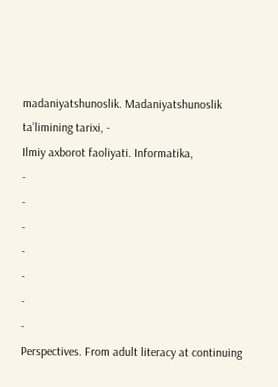madaniyatshunoslik. Madaniyatshunoslik ta’limining tarixi, -
Ilmiy axborot faoliyati. Informatika,
-
-
-
-
-
-
-
Perspectives. From adult literacy at continuing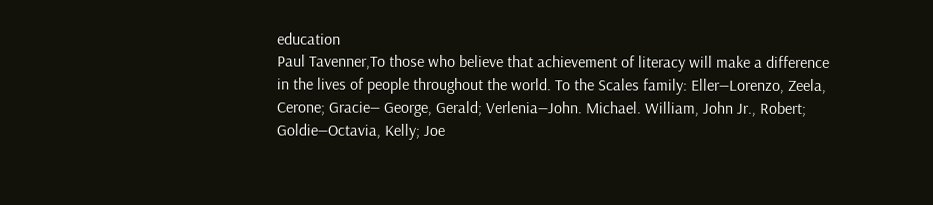education
Paul Tavenner,To those who believe that achievement of literacy will make a difference in the lives of people throughout the world. To the Scales family: Eller—Lorenzo, Zeela, Cerone; Gracie— George, Gerald; Verlenia—John. Michael. William, John Jr., Robert; Goldie—Octavia, Kelly; Joe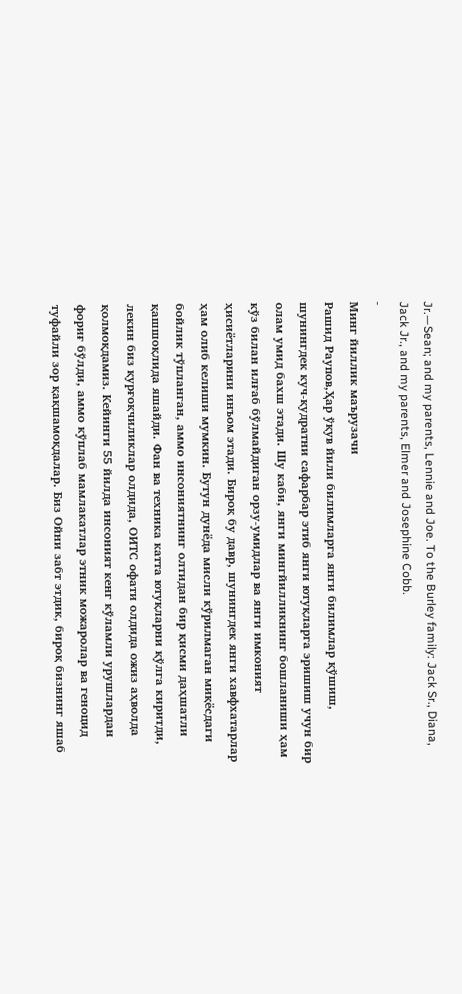Jr.—Sean; and my parents, Lennie and Joe. To the Burley family: Jack Sr., Diana, Jack Jr., and my parents, Elmer and Josephine Cobb.
-
Минг йиллик маърузачи
Рашид Раупов,Ҳар ўқув йили билимларга янги билимлар қўшиш, шунингдек куч-қудратни сафарбар этиб янги ютуқларга эришиш учун бир олам умид бахш этади. Шу каби, янги мингйилликнинг бошланиши ҳам кўз билан илғаб бўлмайдиган орзу-умидлар ва янги имконият ҳисиётларини инъом этади. Бироқ бу давр, шунингдек янги хавфхатарлар ҳам олиб келиши мумкин. Бутун дунёда мисли кўрилмаган миқёсдаги бойлик тўпланган, аммо инсониятнинг олтидан бир қисми даҳшатли қашшоқлида яшайди. Фан ва техника катта ютуқларни қўлга киритди, лекин биз қурғоқчиликлар олдида, ОИТС офати олдида ожиз аҳволда қолмоқдамиз. Кейинги 55 йилда инсоният кенг кўламли урушлардан фориғ бўлди, аммо кўплаб мамлакатлар этник можаролар ва геноцид туфайли зор қақшамоқдалар. Биз Ойни забт этдик, бироқ бизнинг яшаб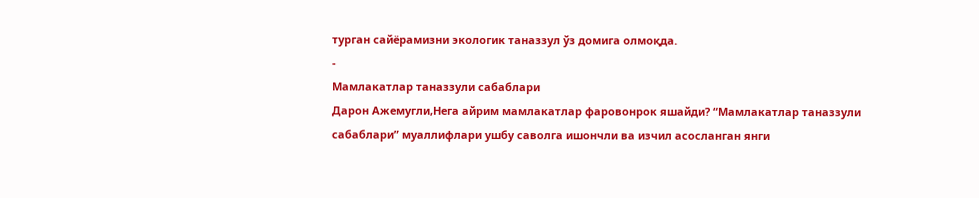турган сайёрамизни экологик таназзул ўз домига олмоқда.
-
Мамлакатлар таназзули сабаблари
Дарон Ажемугли,Нега айрим мамлакатлар фаровонрок яшайди? “Мамлакатлар таназзули сабаблари” муаллифлари ушбу саволга ишончли ва изчил асосланган янги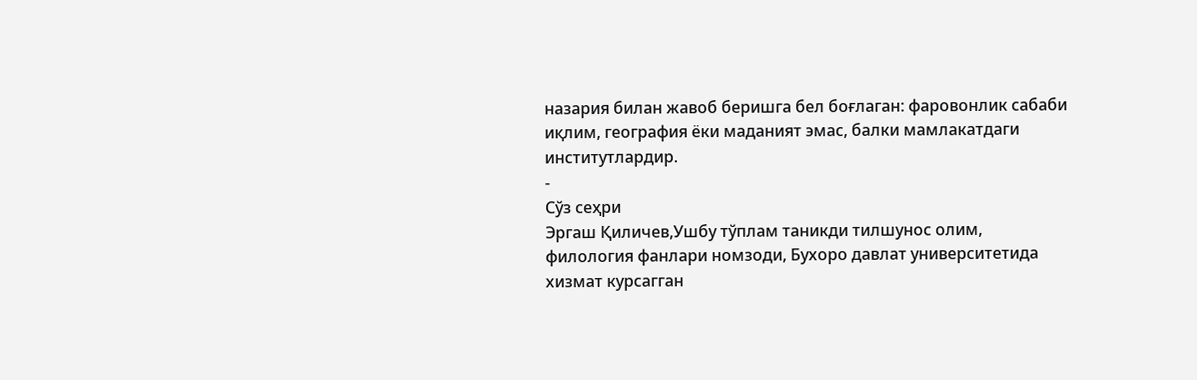назария билан жавоб беришга бел боғлаган: фаровонлик сабаби иқлим, география ёки маданият эмас, балки мамлакатдаги институтлардир.
-
Сўз сеҳри
Эргаш Қиличев,Ушбу тўплам таникди тилшунос олим, филология фанлари номзоди, Бухоро давлат университетида хизмат курсагган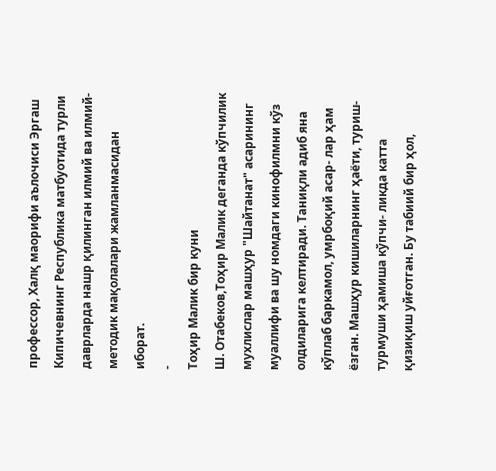профессор, Халқ маорифи аълочиси Эргаш Кипичевнинг Республика матбуотида турли даврларда нашр қилинган илмий ва илмий-методик мақолалари жамланмасидан иборат.
-
Тоҳир Малик бир куни
Ш. Отабеков,Тоҳир Малик деганда кўпчилик мухлислар машҳур "Шайтанат" асарининг муаллифи ва шу номдаги кинофилмни кўз олдиларига келтиради. Таниқли адиб яна кўплаб баркамол, умрбоқий асар- лар ҳам ёзган. Машҳур кишиларнинг ҳаёти, туриш-турмуши ҳамиша кўпчи- ликда катта қизиқиш уйғотган. Бу табиий бир ҳол,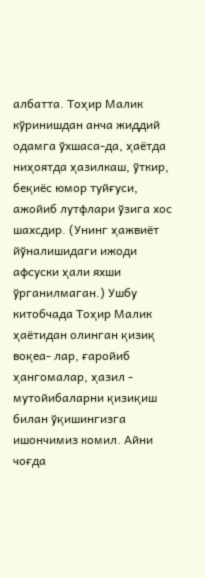албатта. Тоҳир Малик кўринишдан анча жиддий одамга ўхшаса-да, ҳаётда ниҳоятда ҳазилкаш, ўткир, беқиёс юмор туйғуси, ажойиб лутфлари ўзига хос шахсдир. (Унинг ҳажвиёт йўналишидаги ижоди афсуски ҳали яхши ўрганилмаган.) Ушбу китобчада Тоҳир Малик ҳаётидан олинган қизиқ воқеа- лар, ғаройиб ҳангомалар, ҳазил - мутойибаларни қизиқиш билан ўқишингизга ишончимиз комил. Айни чоғда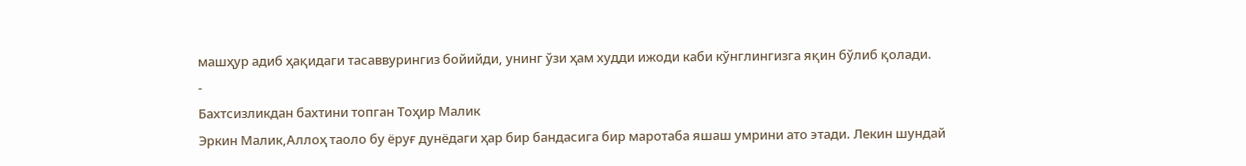машҳур адиб ҳақидаги тасаввурингиз бойийди, унинг ўзи ҳам худди ижоди каби кўнглингизга яқин бўлиб қолади.
-
Бахтсизликдан бахтини топган Тоҳир Малик
Эркин Малик,Аллоҳ таоло бу ёруғ дунёдаги ҳар бир бандасига бир маротаба яшаш умрини ато этади. Лекин шундай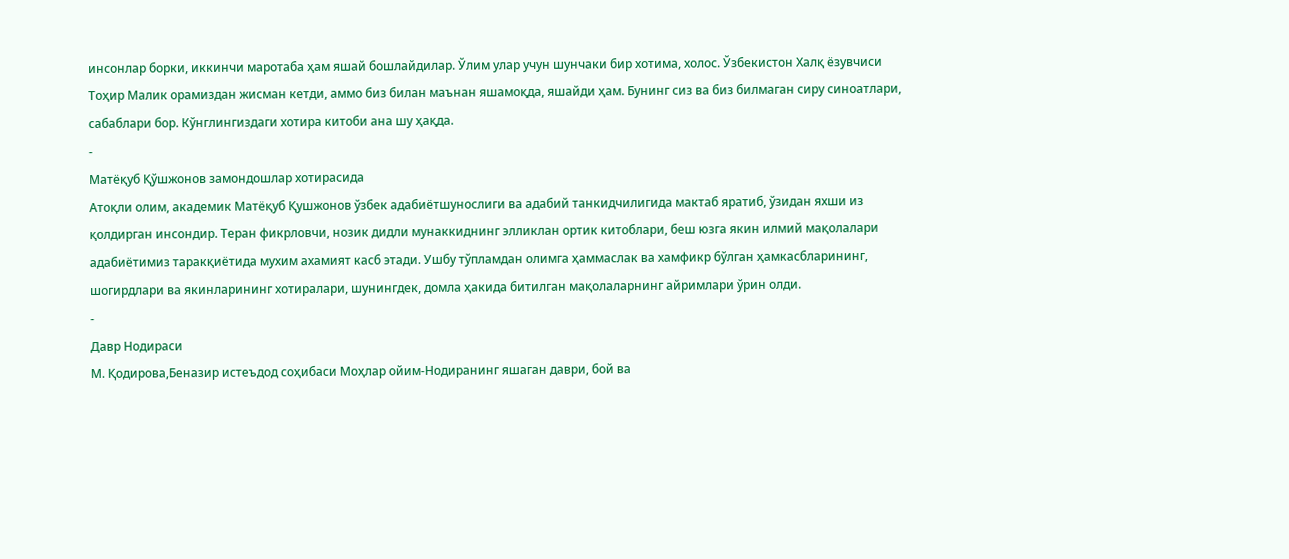инсонлар борки, иккинчи маротаба ҳам яшай бошлайдилар. Ўлим улар учун шунчаки бир хотима, холос. Ўзбекистон Халқ ёзувчиси Тоҳир Малик орамиздан жисман кетди, аммо биз билан маънан яшамоқда, яшайди ҳам. Бунинг сиз ва биз билмаган сиру синоатлари, сабаблари бор. Кўнглингиздаги хотира китоби ана шу ҳақда.
-
Матёқуб Қўшжонов замондошлар хотирасида
Атоқли олим, академик Матёқуб Қушжонов ўзбек адабиётшунослиги ва адабий танкидчилигида мактаб яратиб, ўзидан яхши из қолдирган инсондир. Теран фикрловчи, нозик дидли мунаккиднинг элликлан ортик китоблари, беш юзга якин илмий мақолалари адабиётимиз таракқиётида мухим ахамият касб этади. Ушбу тўпламдан олимга ҳаммаслак ва хамфикр бўлган ҳамкасбларининг, шогирдлари ва якинларининг хотиралари, шунингдек, домла ҳакида битилган мақолаларнинг айримлари ўрин олди.
-
Давр Нодираси
М. Қодирова,Беназир истеъдод соҳибаси Моҳлар ойим-Нодиранинг яшаган даври, бой ва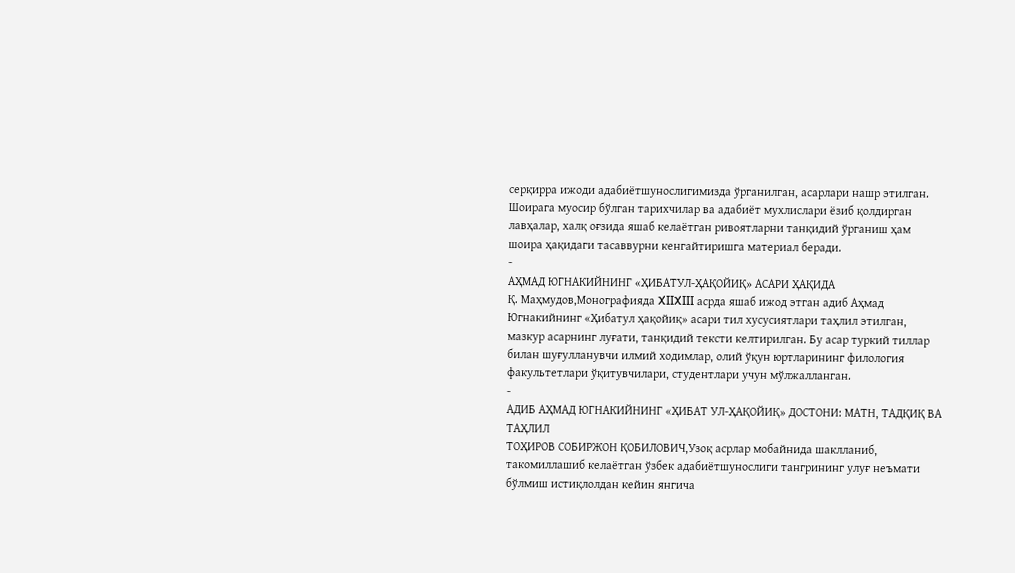серқирра ижоди адабиётшунослигимизда ўрганилган, асарлари нашр этилган. Шоирага муосир бўлган тарихчилар ва адабиёт мухлислари ёзиб қолдирган лавҳалар, халқ оғзида яшаб келаётган ривоятларни танқидий ўрганиш ҳам шоира ҳақидаги тасаввурни кенгайтиришга материал беради.
-
АҲМАД ЮГНАКИЙНИНГ «ҲИБАТУЛ-ҲАҚОЙИҚ» АСАРИ ҲАҚИДА
Қ. Маҳмудов,Монографияда XIIXIII асрда яшаб ижод этган адиб Аҳмад Югнакийнинг «Ҳибатул ҳақойиқ» асари тил хусусиятлари таҳлил этилган, мазкур асарнинг луғати, танқидий тексти келтирилган. Бу асар туркий тиллар билан шуғулланувчи илмий ходимлар, олий ўқун юртларининг филология факультетлари ўқитувчилари, студентлари учун мўлжалланган.
-
АДИБ АҲМАД ЮГНАКИЙНИНГ «ҲИБАТ УЛ-ҲАҚОЙИҚ» ДОСТОНИ: МАТН, ТАДҚИҚ ВА ТАҲЛИЛ
ТОҲИРОВ СОБИРЖОН ҚОБИЛОВИЧ,Узоқ асрлар мобайнида шаклланиб, такомиллашиб келаётган ўзбек адабиётшунослиги тангрининг улуғ неъмати бўлмиш истиқлолдан кейин янгича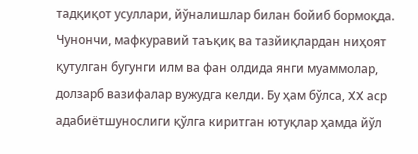тадқиқот усуллари, йўналишлар билан бойиб бормоқда. Чунончи, мафкуравий таъқиқ ва тазйиқлардан ниҳоят қутулган бугунги илм ва фан олдида янги муаммолар, долзарб вазифалар вужудга келди. Бу ҳам бўлса, XX аср адабиётшунослиги қўлга киритган ютуқлар ҳамда йўл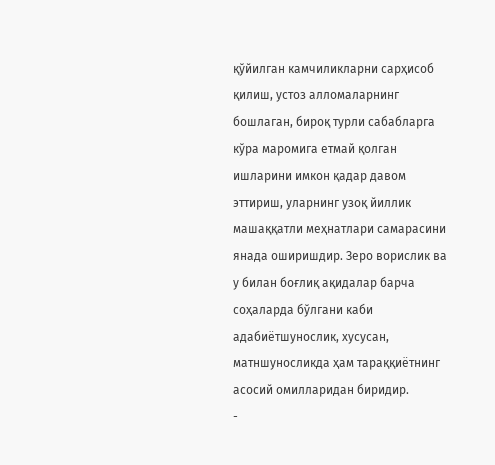қўйилган камчиликларни сарҳисоб қилиш, устоз алломаларнинг бошлаган, бироқ турли сабабларга кўра маромига етмай қолган ишларини имкон қадар давом эттириш, уларнинг узоқ йиллик машаққатли меҳнатлари самарасини янада оширишдир. Зеро ворислик ва у билан боғлиқ ақидалар барча соҳаларда бўлгани каби адабиётшунослик, хусусан, матншуносликда ҳам тараққиётнинг асосий омилларидан биридир.
-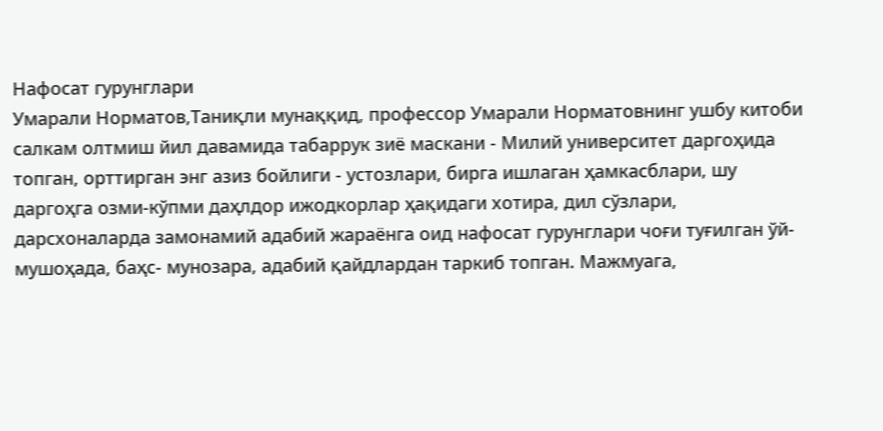Нафосат гурунглари
Умарали Норматов,Таниқли мунаққид, профессор Умарали Норматовнинг ушбу китоби салкам олтмиш йил давамида табаррук зиё маскани - Милий университет даргоҳида топган, орттирган энг азиз бойлиги - устозлари, бирга ишлаган ҳамкасблари, шу даргоҳга озми-кўпми даҳлдор ижодкорлар ҳақидаги хотира, дил сўзлари, дарсхоналарда замонамий адабий жараёнга оид нафосат гурунглари чоғи туғилган ўй-мушоҳада, баҳс- мунозара, адабий қайдлардан таркиб топган. Мажмуага,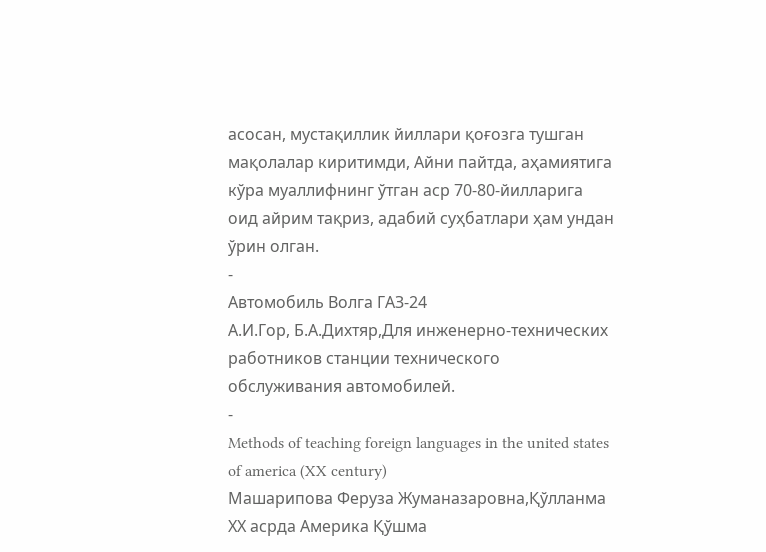асосан, мустақиллик йиллари қоғозга тушган мақолалар киритимди, Айни пайтда, аҳамиятига кўра муаллифнинг ўтган аср 70-80-йилларига оид айрим тақриз, адабий суҳбатлари ҳам ундан ўрин олган.
-
Автомобиль Волга ГАЗ-24
А.И.Гор, Б.А.Дихтяр,Для инженерно-технических работников станции технического обслуживания автомобилей.
-
Methods of teaching foreign languages in the united states of america (XX century)
Машарипова Феруза Жуманазаровна,Қўлланма ХХ асрда Америка Қўшма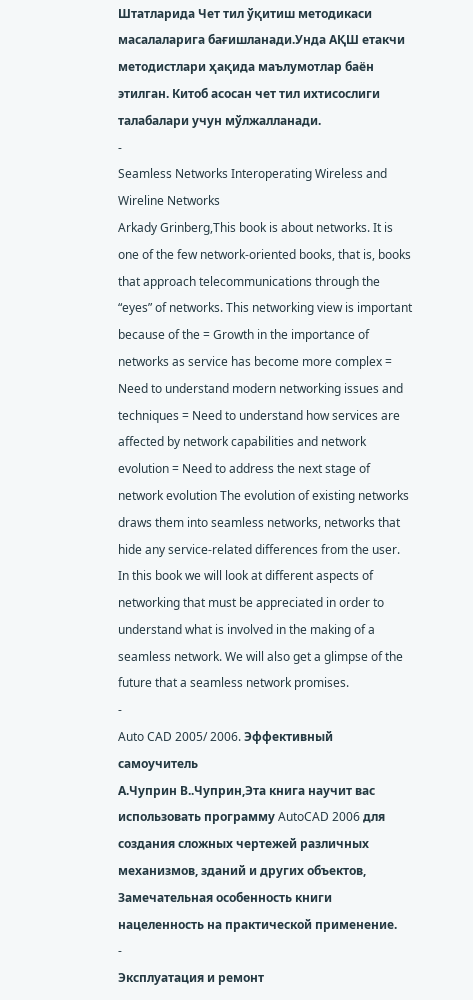Штатларида Чет тил ўқитиш методикаси масалаларига бағишланади.Унда АҚШ етакчи методистлари ҳақида маълумотлар баён этилган. Китоб асосан чет тил ихтисослиги талабалари учун мўлжалланади.
-
Seamless Networks Interoperating Wireless and Wireline Networks
Arkady Grinberg,This book is about networks. It is one of the few network-oriented books, that is, books that approach telecommunications through the “eyes” of networks. This networking view is important because of the = Growth in the importance of networks as service has become more complex = Need to understand modern networking issues and techniques = Need to understand how services are affected by network capabilities and network evolution = Need to address the next stage of network evolution The evolution of existing networks draws them into seamless networks, networks that hide any service-related differences from the user. In this book we will look at different aspects of networking that must be appreciated in order to understand what is involved in the making of a seamless network. We will also get a glimpse of the future that a seamless network promises.
-
Auto CAD 2005/ 2006. Эффективный самоучитель
А.Чуприн В..Чуприн,Эта книга научит вас использовать программу AutoCAD 2006 для создания сложных чертежей различных механизмов, зданий и других объектов, Замечательная особенность книги нацеленность на практической применение.
-
Эксплуатация и ремонт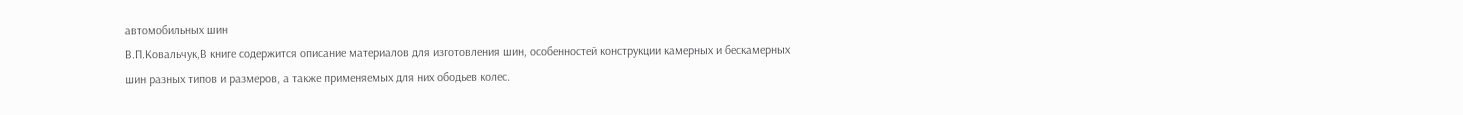автомобильных шин
В.П.Ковальчук,В книге содержится описание материалов для изготовления шин, особенностей конструкции камерных и бескамерных шин разных типов и размеров, а также применяемых для них ободьев колес.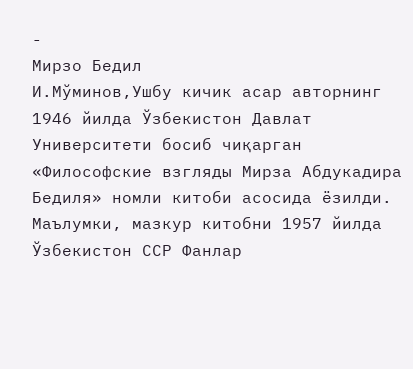-
Мирзо Бедил
И.Мўминов,Ушбу кичик асар авторнинг 1946 йилда Ўзбекистон Давлат Университети босиб чиқарган «Философские взгляды Мирза Абдукадира Бедиля» номли китоби асосида ёзилди. Маълумки, мазкур китобни 1957 йилда Ўзбекистон ССР Фанлар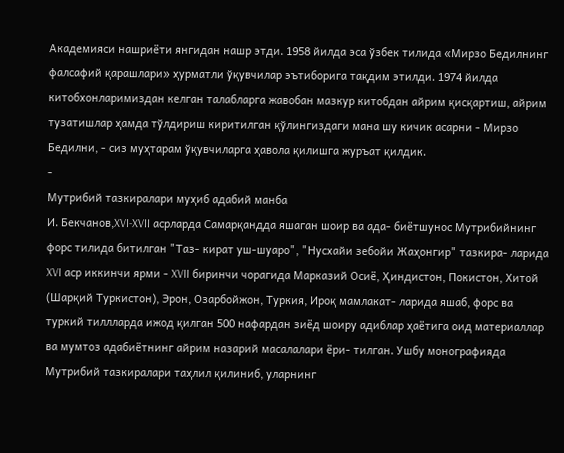Академияси нашриёти янгидан нашр этди. 1958 йилда эса ўзбек тилида «Мирзо Бедилнинг фалсафий қарашлари» ҳурматли ўқувчилар эътиборига тақдим этилди. 1974 йилда китобхонларимиздан келган талабларга жавобан мазкур китобдан айрим қисқартиш, айрим тузатишлар ҳамда тўлдириш киритилган қўлингиздаги мана шу кичик асарни - Мирзо Бедилни, - сиз муҳтарам ўқувчиларга ҳавола қилишга журъат қилдик.
-
Мутрибий тазкиралари муҳиб адабий манба
И. Бекчанов,XVI-XVII асрларда Самарқандда яшаган шоир ва ада- биётшунос Мутрибийнинг форс тилида битилган "Таз- кират уш-шуаро", "Нусхайи зебойи Жаҳонгир" тазкира- ларида XVI аср иккинчи ярми - XVII биринчи чорагида Марказий Осиё, Ҳиндистон, Покистон, Хитой (Шарқий Туркистон), Эрон, Озарбойжон, Туркия, Ироқ мамлакат- ларида яшаб, форс ва туркий тиллларда ижод қилган 500 нафардан зиёд шоиру адиблар ҳаётига оид материаллар ва мумтоз адабиётнинг айрим назарий масалалари ёри- тилган. Ушбу монографияда Мутрибий тазкиралари таҳлил қилиниб, уларнинг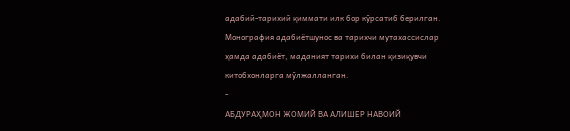адабий-тарихий қиммати илк бор кўрсатиб берилган. Монография адабиётшунос ва тарихчи мутахассислар ҳамда адабиёт, маданият тарихи билан қизиқувчи китобхонларга мўлжалланган.
-
АБДУРАҲМОН ЖОМИЙ ВА АЛИШЕР НАВОИЙ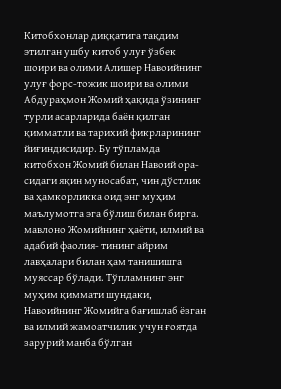Китобхонлар диққатига тақдим этилган ушбу китоб улуғ ўзбек шоири ва олими Алишер Навоийнинг улуғ форс-тожик шоири ва олими Абдураҳмон Жомий ҳақида ўзининг турли асарларида баён қилган қимматли ва тарихий фикрларининг йиғиндисидир. Бу тўпламда китобхон Жомий билан Навоий ора- сидаги яқин муносабат, чин дўстлик ва ҳамкорликка оид энг муҳим маълумотга эга бўлиш билан бирга. мавлоно Жомийнинг ҳаёти, илмий ва адабий фаолия- тининг айрим лавҳалари билан ҳам танишишга муяссар бўлади. Тўпламнинг энг муҳим қиммати шундаки, Навоийнинг Жомийга бағишлаб ёзган ва илмий жамоатчилик учун ғоятда зарурий манба бўлган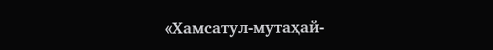«Хамсатул-мутаҳай-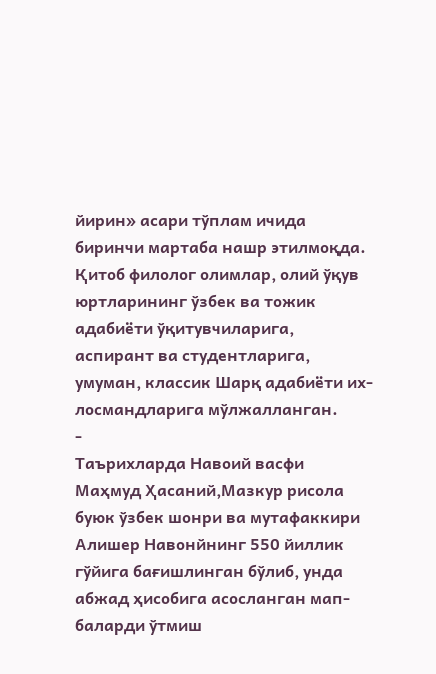йирин» асари тўплам ичида биринчи мартаба нашр этилмоқда. Қитоб филолог олимлар, олий ўқув юртларининг ўзбек ва тожик адабиёти ўқитувчиларига, аспирант ва студентларига, умуман, классик Шарқ адабиёти их- лосмандларига мўлжалланган.
-
Таърихларда Навоий васфи
Маҳмуд Ҳасаний,Мазкур рисола буюк ўзбек шонри ва мутафаккири Алишер Навонйнинг 550 йиллик гўйига бағишлинган бўлиб, унда абжад ҳисобига асосланган мап- баларди ўтмиш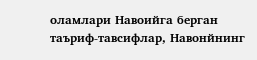оламлари Навоийга берган таъриф-тавсифлар, Навонйнинг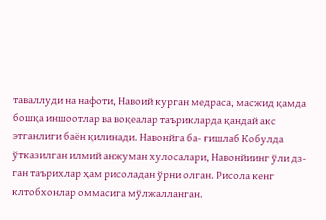таваллуди на нафоти, Навоий курган медраса, масжид қамда бошқа иншоотлар ва воқеалар таърикларда қандай акс этганлиги баён қилинади. Навонйга ба- ғишлаб Кобулда ўтказилган илмий анжуман хулосалари, Навонйиинг ўли дз- ган таърихлар ҳам рисоладан ўрни олган. Рисола кенг клтобхонлар оммасига мўлжалланган.